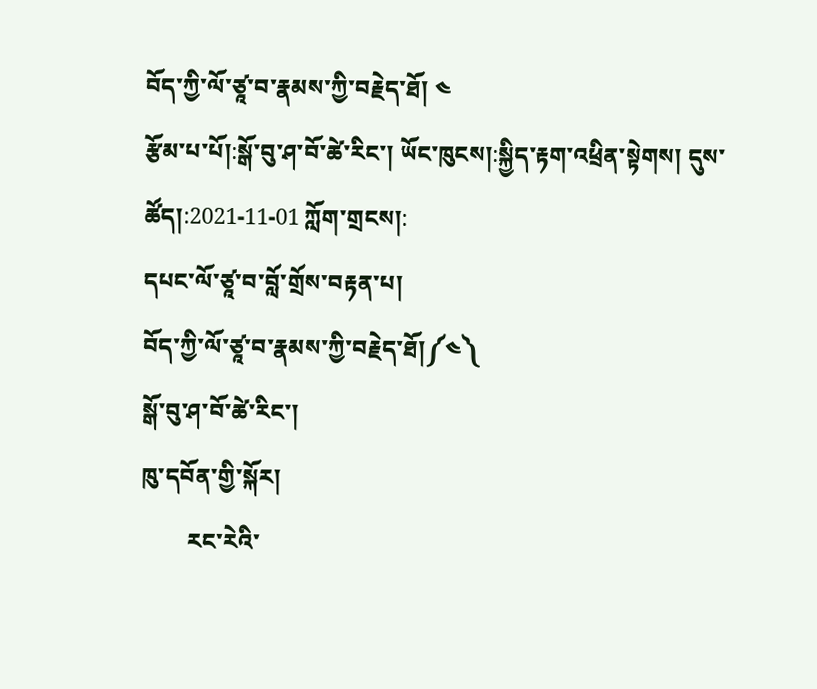བོད་ཀྱི་ལོ་ཙཱ་བ་རྣམས་ཀྱི་བརྗེད་ཐོ། ༤
རྩོམ་པ་པོ།:སྒོ་བུ་ཤ་བོ་ཚེ་རིང་། ཡོང་ཁུངས།:སྐྱིད་རྟག་འཕྲིན་སྟེགས། དུས་ཚོད།:2021-11-01 ཀློག་གྲངས།:
དཔང་ལོ་ཙཱ་བ་བློ་གྲོས་བརྟན་པ།
བོད་ཀྱི་ལོ་ཙཱ་བ་རྣམས་ཀྱི་བརྗེད་ཐོ།༼༤༽
སྒོ་བུ་ཤ་བོ་ཚེ་རིང་།
ཁུ་དབོན་གྱི་སྐོར།
        རང་རེའི་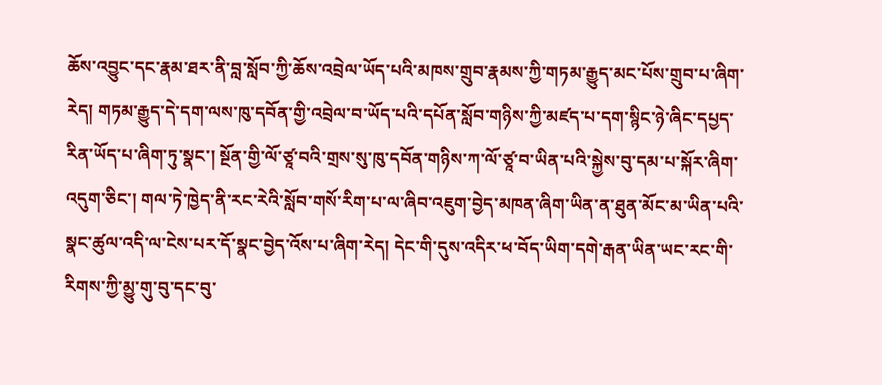ཆོས་འབྱུང་དང་རྣམ་ཐར་ནི་བླ་སློབ་ཀྱི་ཆོས་འབྲེལ་ཡོད་པའི་མཁས་གྲུབ་རྣམས་ཀྱི་གཏམ་རྒྱུད་མང་པོས་གྲུབ་པ་ཞིག་རེད། གཏམ་རྒྱུད་དེ་དག་ལས་ཁུ་དབོན་གྱི་འབྲེལ་བ་ཡོད་པའི་དཔོན་སློབ་གཉིས་ཀྱི་མཛད་པ་དག་སྙིང་ཉེ་ཞིང་དཔྱད་རིན་ཡོད་པ་ཞིག་ཏུ་སྣང་། སྔོན་གྱི་ལོ་ཙཱ་བའི་གྲས་སུ་ཁུ་དབོན་གཉིས་ཀ་ལོ་ཙཱ་བ་ཡིན་པའི་སྐྱེས་བུ་དམ་པ་སྐོར་ཞིག་འདུག་ཅིང་། གལ་ཏེ་ཁྱེད་ནི་རང་རེའི་སློབ་གསོ་རིག་པ་ལ་ཞིབ་འཇུག་བྱེད་མཁན་ཞིག་ཡིན་ན་ཐུན་མོང་མ་ཡིན་པའི་སྣང་ཚུལ་འདི་ལ་ངེས་པར་དོ་སྣང་བྱེད་འོས་པ་ཞིག་རེད། དེང་གི་དུས་འདིར་ཕ་བོད་ཡིག་དགེ་རྒན་ཡིན་ཡང་རང་གི་རིགས་ཀྱི་མྱུ་གུ་བུ་དང་བུ་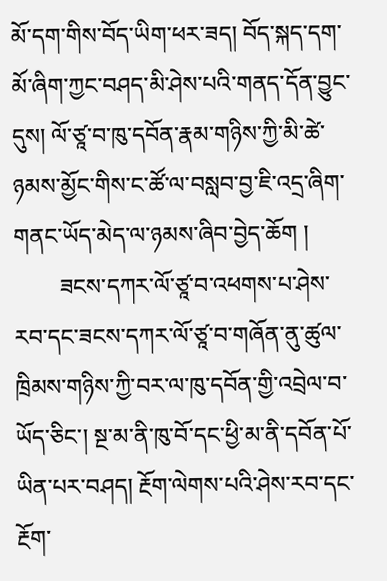མོ་དག་གིས་བོད་ཡིག་ཕར་ཟད། བོད་སྐད་དག་མོ་ཞིག་ཀྱང་བཤད་མི་ཤེས་པའི་གནད་དོན་བྱུང་དུས། ལོ་ཙཱ་བ་ཁུ་དབོན་རྣམ་གཉིས་ཀྱི་མི་ཚེ་ཉམས་མྱོང་གིས་ང་ཚོ་ལ་བསླབ་བྱ་ཇི་འདྲ་ཞིག་གནང་ཡོད་མེད་ལ་ཉམས་ཞིབ་བྱེད་ཆོག །
        ཟངས་དཀར་ལོ་ཙཱ་བ་འཕགས་པ་ཤེས་རབ་དང་ཟངས་དཀར་ལོ་ཙཱ་བ་གཞོན་ནུ་ཚུལ་ཁྲིམས་གཉིས་ཀྱི་བར་ལ་ཁུ་དབོན་གྱི་འབྲེལ་བ་ཡོད་ཅིང་། སྔ་མ་ནི་ཁུ་བོ་དང་ཕྱི་མ་ནི་དབོན་པོ་ཡིན་པར་བཤད། རྔོག་ལེགས་པའི་ཤེས་རབ་དང་རྔོག་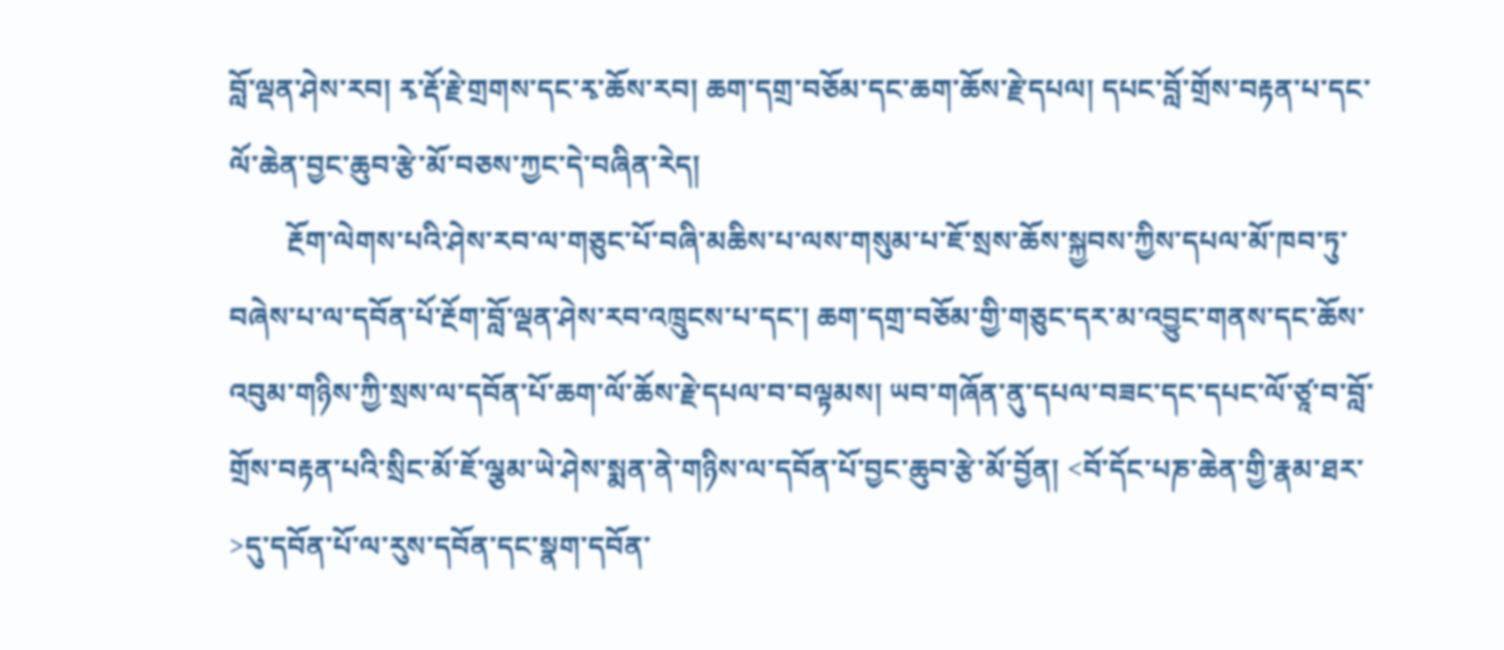བློ་ལྡན་ཤེས་རབ། རྭ་རྡོ་རྗེ་གྲགས་དང་རྭ་ཆོས་རབ། ཆག་དགྲ་བཅོམ་དང་ཆག་ཆོས་རྗེ་དཔལ། དཔང་བློ་གྲོས་བརྟན་པ་དང་ལོ་ཆེན་བྱང་ཆུབ་རྩེ་མོ་བཅས་ཀྱང་དེ་བཞིན་རེད།
        རྔོག་ལེགས་པའི་ཤེས་རབ་ལ་གཅུང་པོ་བཞི་མཆིས་པ་ལས་གསུམ་པ་ཇོ་སྲས་ཆོས་སྐྱབས་ཀྱིས་དཔལ་མོ་ཁབ་ཏུ་བཞེས་པ་ལ་དབོན་པོ་རྔོག་བློ་ལྡན་ཤེས་རབ་འཁྲུངས་པ་དང་། ཆག་དགྲ་བཅོམ་གྱི་གཅུང་དར་མ་འབྱུང་གནས་དང་ཆོས་འབུམ་གཉིས་ཀྱི་སྲས་ལ་དབོན་པོ་ཆག་ལོ་ཆོས་རྗེ་དཔལ་བ་བལྟམས། ཡབ་གཞོན་ནུ་དཔལ་བཟང་དང་དཔང་ལོ་ཙཱ་བ་བློ་གྲོས་བརྟན་པའི་སྲིང་མོ་ཇོ་ལྕམ་ཡེ་ཤེས་སྨན་ནེ་གཉིས་ལ་དབོན་པོ་བྱང་ཆུབ་རྩེ་མོ་བྱོན། <བོ་དོང་པཎ་ཆེན་གྱི་རྣམ་ཐར་>དུ་དབོན་པོ་ལ་རུས་དབོན་དང་སྣག་དབོན་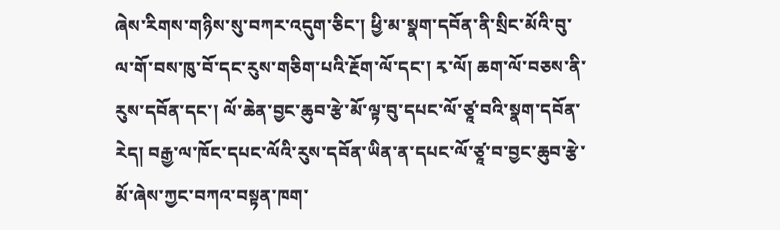ཞེས་རིགས་གཉིས་སུ་བཀར་འདུག་ཅིང་། ཕྱི་མ་སྣག་དབོན་ནི་སྲིང་མོའི་བུ་ལ་གོ་བས་ཁུ་བོ་དང་རུས་གཅིག་པའི་རྔོག་ལོ་དང་། རྭ་ལོ། ཆག་ལོ་བཅས་ནི་རུས་དབོན་དང་། ལོ་ཆེན་བྱང་ཆུབ་རྩེ་མོ་ལྟ་བུ་དཔང་ལོ་ཙཱ་བའི་སྣག་དབོན་རེད། བརྒྱ་ལ་ཁོང་དཔང་ལོའི་རུས་དབོན་ཡིན་ན་དཔང་ལོ་ཙཱ་བ་བྱང་ཆུབ་རྩེ་མོ་ཞེས་ཀྱང་བཀའ་བསྟན་ཁག་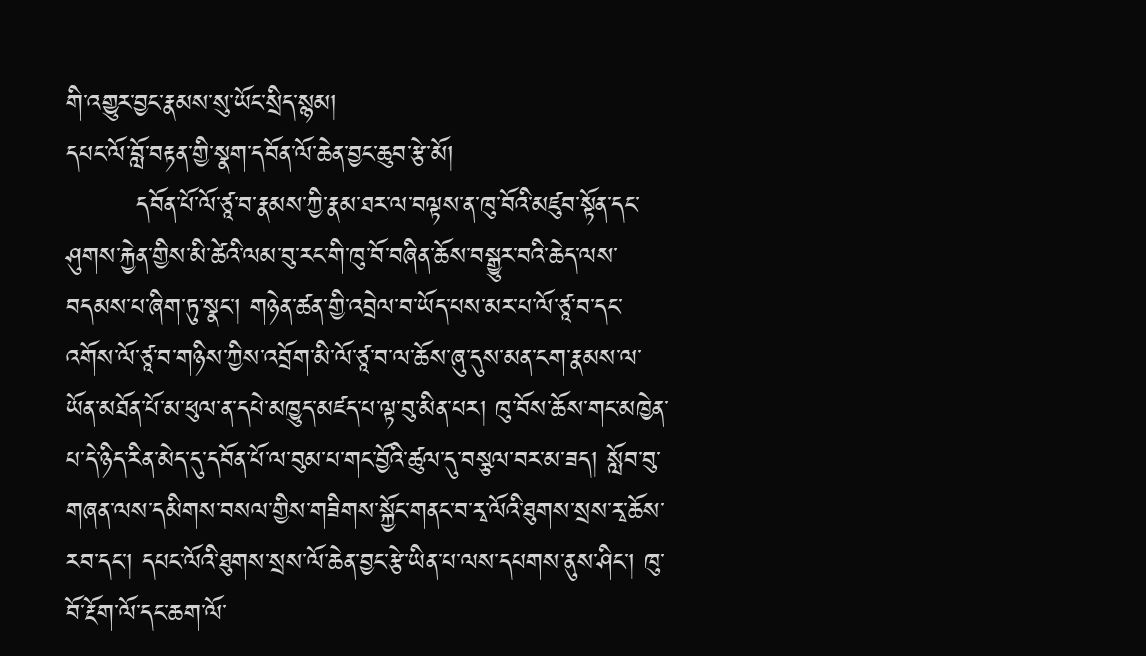གི་འགྱུར་བྱང་རྣམས་སུ་ཡོང་སྲིད་སྙམ།
དཔང་ལོ་བློ་བརྟན་གྱི་སྣག་དབོན་ལོ་ཆེན་བྱང་ཆུབ་རྩེ་མོ།
        དབོན་པོ་ལོ་ཙཱ་བ་རྣམས་ཀྱི་རྣམ་ཐར་ལ་བལྟས་ན་ཁུ་བོའི་མཛུབ་སྟོན་དང་ཤུགས་རྐྱེན་གྱིས་མི་ཚེའི་ལམ་བུ་རང་གི་ཁུ་བོ་བཞིན་ཆོས་བསྒྱུར་བའི་ཆེད་ལས་བདམས་པ་ཞིག་ཏུ་སྣང་། གཉེན་ཚན་གྱི་འབྲེལ་བ་ཡོད་པས་མར་པ་ལོ་ཙཱ་བ་དང་འགོས་ལོ་ཙཱ་བ་གཉིས་ཀྱིས་འབྲོག་མི་ལོ་ཙཱ་བ་ལ་ཆོས་ཞུ་དུས་མན་ངག་རྣམས་ལ་ཡོན་མཐོན་པོ་མ་ཕུལ་ན་དཔེ་མཁྱུད་མཛད་པ་ལྟ་བུ་མིན་པར། ཁུ་བོས་ཆོས་གང་མཁྱེན་པ་དེ་ཉིད་རིན་མེད་དུ་དབོན་པོ་ལ་བུམ་པ་གང་བྱོའི་ཚུལ་དུ་བསྩལ་བར་མ་ཟད། སློབ་བུ་གཞན་ལས་དམིགས་བསལ་གྱིས་གཟིགས་སྐྱོང་གནང་བ་རྭ་ལོའི་ཐུགས་སྲས་རྭ་ཆོས་རབ་དང་། དཔང་ལོའི་ཐུགས་སྲས་ལོ་ཆེན་བྱང་རྩེ་ཡིན་པ་ལས་དཔགས་ནུས་ཤིང་། ཁུ་བོ་རྔོག་ལོ་དང་ཆག་ལོ་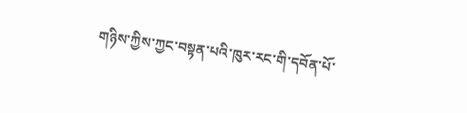གཉིས་ཀྱིས་ཀྱང་བསྟན་པའི་ཁུར་རང་གི་དབོན་པོ་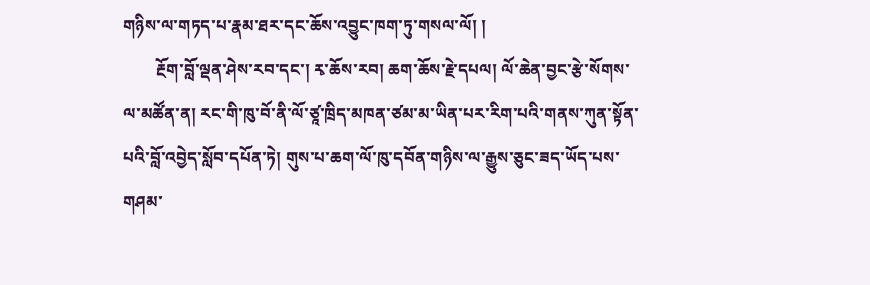གཉིས་ལ་གཏད་པ་རྣམ་ཐར་དང་ཆོས་འབྱུང་ཁག་ཏུ་གསལ་ལོ། །
        རྔོག་བློ་ལྡན་ཤེས་རབ་དང་། རྭ་ཆོས་རབ། ཆག་ཆོས་རྗེ་དཔལ། ལོ་ཆེན་བྱང་རྩེ་སོགས་ལ་མཚོན་ན། རང་གི་ཁུ་བོ་ནི་ལོ་ཙཱ་ཁྲིད་མཁན་ཙམ་མ་ཡིན་པར་རིག་པའི་གནས་ཀུན་སྟོན་པའི་བློ་འབྱེད་སློབ་དཔོན་ཏེ། གུས་པ་ཆག་ལོ་ཁུ་དབོན་གཉིས་ལ་རྒྱུས་ཅུང་ཟད་ཡོད་པས་གཤམ་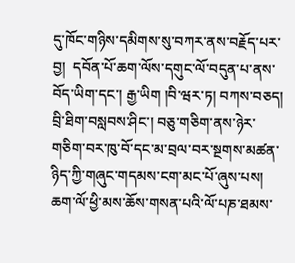དུ་ཁོང་གཉིས་དམིགས་སུ་བཀར་ནས་བརྗོད་པར་བྱ།  དབོན་པོ་ཆག་ལོས་དགུང་ལོ་བདུན་པ་ནས་བོད་ཡིག་དང་། རྒྱ་ཡིག །བི་ཝར་ཏ། བཀས་བཅད། བྲི་ཐིག་བསླབས་ཤིང་། བཅུ་གཅིག་ནས་ཉེར་གཅིག་བར་ཁུ་བོ་དང་མ་བྲལ་བར་སྔགས་མཚན་ཉིད་ཀྱི་གཞུང་གདམས་ངག་མང་པོ་ཞུས་པས། ཆག་ལོ་ཕྱི་མས་ཆོས་གསན་པའི་ལོ་པཎ་ཐམས་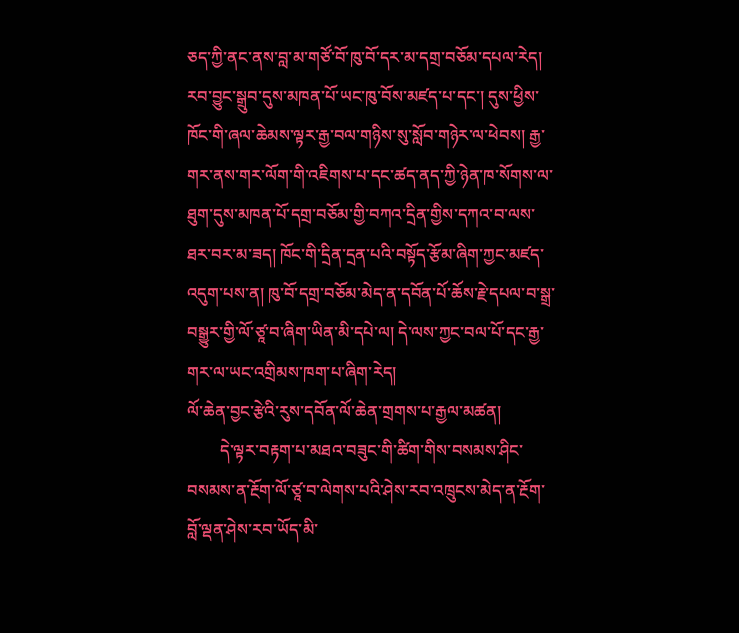ཅད་ཀྱི་ནང་ནས་བླ་མ་གཙོ་བོ་ཁུ་བོ་དར་མ་དགྲ་བཅོམ་དཔལ་རེད། རབ་བྱུང་སྒྲུབ་དུས་མཁན་པོ་ཡང་ཁུ་བོས་མཛད་པ་དང་། དུས་ཕྱིས་ཁོང་གི་ཞལ་ཆེམས་ལྟར་རྒྱ་བལ་གཉིས་སུ་སློབ་གཉེར་ལ་ཕེབས། རྒྱ་གར་ནས་གར་ལོག་གི་འཇིགས་པ་དང་ཚད་ནད་ཀྱི་ཉེན་ཁ་སོགས་ལ་ཐུག་དུས་མཁན་པོ་དགྲ་བཅོམ་གྱི་བཀའ་དྲིན་གྱིས་དཀའ་བ་ལས་ཐར་བར་མ་ཟད། ཁོང་གི་དྲིན་དྲན་པའི་བསྟོད་རྩོམ་ཞིག་ཀྱང་མཛད་འདུག་པས་ན། ཁུ་བོ་དགྲ་བཅོམ་མེད་ན་དབོན་པོ་ཆོས་རྗེ་དཔལ་བ་སྒྲ་བསྒྱུར་གྱི་ལོ་ཙཱ་བ་ཞིག་ཡིན་མི་དཔེ་ལ། དེ་ལས་ཀྱང་བལ་པོ་དང་རྒྱ་གར་ལ་ཡང་འགྲིམས་ཁག་པ་ཞིག་རེད།
ལོ་ཆེན་བྱང་རྩེའི་རུས་དབོན་ལོ་ཆེན་གྲགས་པ་རྒྱལ་མཚན།
        དེ་ལྟར་བརྟག་པ་མཐའ་བཟུང་གི་ཚིག་གིས་བསམས་ཤིང་བསམས་ན་རྔོག་ལོ་ཙཱ་བ་ལེགས་པའི་ཤེས་རབ་འཁྲུངས་མེད་ན་རྔོག་བློ་ལྡན་ཤེས་རབ་ཡོད་མི་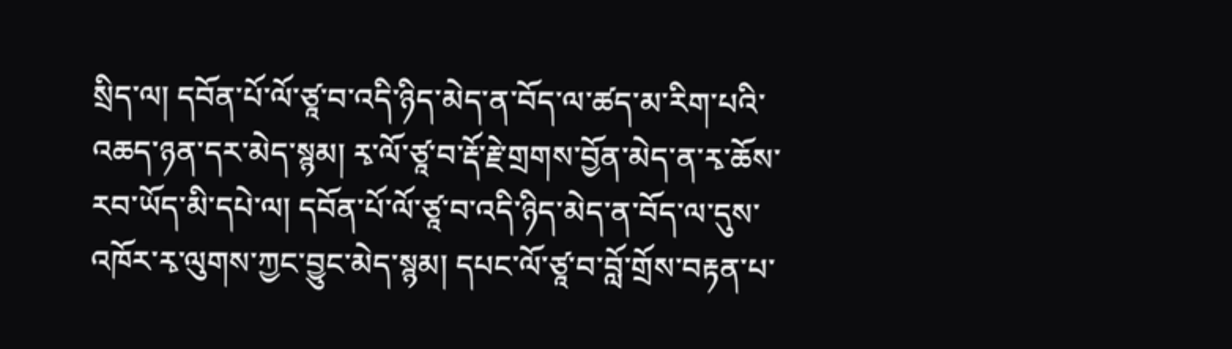སྲིད་ལ། དབོན་པོ་ལོ་ཙཱ་བ་འདི་ཉིད་མེད་ན་བོད་ལ་ཚད་མ་རིག་པའི་འཆད་ཉན་དར་མེད་སྙམ། རྭ་ལོ་ཙཱ་བ་རྡོ་རྗེ་གྲགས་བྱོན་མེད་ན་རྭ་ཆོས་རབ་ཡོད་མི་དཔེ་ལ། དབོན་པོ་ལོ་ཙཱ་བ་འདི་ཉིད་མེད་ན་བོད་ལ་དུས་འཁོར་རྭ་ལུགས་ཀྱང་བྱུང་མེད་སྙམ། དཔང་ལོ་ཙཱ་བ་བློ་གྲོས་བརྟན་པ་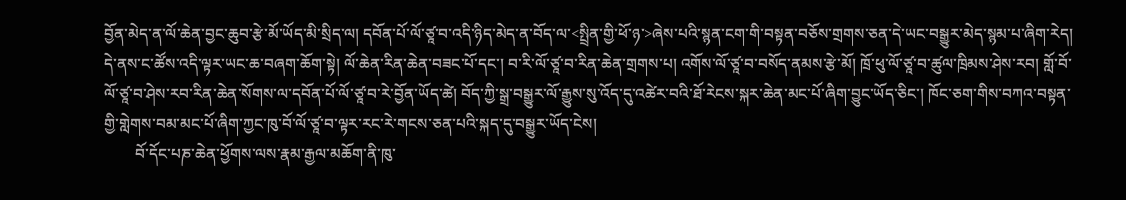བྱོན་མེད་ན་ལོ་ཆེན་བྱང་ཆུབ་རྩེ་མོ་ཡོད་མི་སྲིད་ལ། དབོན་པོ་ལོ་ཙཱ་བ་འདི་ཉིད་མེད་ན་བོད་ལ་<སྤྲིན་གྱི་ཕོ་ཉ་>ཞེས་པའི་སྙན་ངག་གི་བསྟན་བཅོས་གྲགས་ཅན་དེ་ཡང་བསྒྱུར་མེད་སྙམ་པ་ཞིག་རེད། དེ་ནས་ང་ཚོས་འདི་ལྟར་ཡང་ཆ་བཞག་ཆོག་སྟེ། ལོ་ཆེན་རིན་ཆེན་བཟང་པོ་དང་། བ་རི་ལོ་ཙཱ་བ་རིན་ཆེན་གྲགས་པ། འགོས་ལོ་ཙཱ་བ་བསོད་ནམས་རྩེ་མོ། ཁྲོ་ཕུ་ལོ་ཙཱ་བ་ཚུལ་ཁྲིམས་ཤེས་རབ། གློ་བོ་ལོ་ཙཱ་བ་ཤེས་རབ་རིན་ཆེན་སོགས་ལ་དབོན་པོ་ལོ་ཙཱ་བ་རེ་བྱོན་ཡོད་ཚེ། བོད་ཀྱི་སྒྲ་བསྒྱུར་ལོ་རྒྱུས་སུ་འོད་དུ་འཚེར་བའི་ཐོ་རེངས་སྐར་ཆེན་མང་པོ་ཞིག་བྱུང་ཡོད་ཅིང་། ཁོང་ཅག་གིས་བཀའ་བསྟན་གྱི་གླེགས་བམ་མང་པོ་ཞིག་ཀྱང་ཁུ་བོ་ལོ་ཙཱ་བ་ལྟར་རང་རེ་གངས་ཅན་པའི་སྐད་དུ་བསྒྱུར་ཡོད་ངེས།
        བོ་དོང་པཎ་ཆེན་ཕྱོགས་ལས་རྣམ་རྒྱལ་མཆོག་ནི་ཁུ་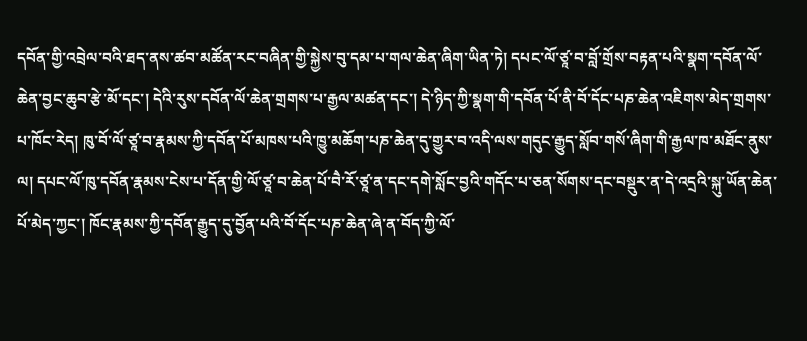དབོན་གྱི་འབྲེལ་བའི་ཐད་ནས་ཚབ་མཚོན་རང་བཞིན་གྱི་སྐྱེས་བུ་དམ་པ་གལ་ཆེན་ཞིག་ཡིན་ཏེ། དཔང་ལོ་ཙཱ་བ་བློ་གྲོས་བརྟན་པའི་སྣག་དབོན་ལོ་ཆེན་བྱང་ཆུབ་རྩེ་མོ་དང་། དེའི་རུས་དབོན་ལོ་ཆེན་གྲགས་པ་རྒྱལ་མཚན་དང་། དེ་ཉིད་ཀྱི་སྣག་གི་དབོན་པོ་ནི་བོ་དོང་པཎ་ཆེན་འཇིགས་མེད་གྲགས་པ་ཁོང་རེད། ཁུ་བོ་ལོ་ཙཱ་བ་རྣམས་ཀྱི་དབོན་པོ་མཁས་པའི་ཁྱུ་མཆོག་པཎ་ཆེན་དུ་གྱུར་བ་འདི་ལས་གདུང་རྒྱུད་སློབ་གསོ་ཞིག་གི་རྒྱལ་ཁ་མཐོང་ནུས་ལ། དཔང་ལོ་ཁུ་དབོན་རྣམས་ངེས་པ་དོན་གྱི་ལོ་ཙཱ་བ་ཆེན་པོ་བཻ་རོ་ཙཱ་ན་དང་དགེ་སློང་བྱའི་གདོང་པ་ཅན་སོགས་དང་བསྡུར་ན་དེ་འདྲའི་སྐུ་ཡོན་ཆེན་པོ་མེད་ཀྱང་། ཁོང་རྣམས་ཀྱི་དབོན་རྒྱུད་དུ་བྱོན་པའི་བོ་དོང་པཎ་ཆེན་ཞེ་ན་བོད་ཀྱི་ལོ་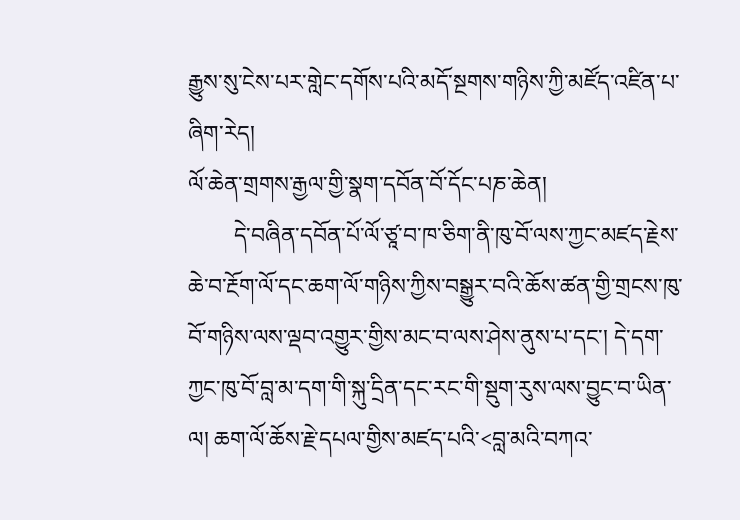རྒྱུས་སུ་ངེས་པར་གླེང་དགོས་པའི་མདོ་སྔགས་གཉིས་ཀྱི་མཛོད་འཛིན་པ་ཞིག་རེད།
ལོ་ཆེན་གྲགས་རྒྱལ་གྱི་སྣག་དབོན་བོ་དོང་པཎ་ཆེན།
        དེ་བཞིན་དབོན་པོ་ལོ་ཙཱ་བ་ཁ་ཅིག་ནི་ཁུ་བོ་ལས་ཀྱང་མཛད་རྗེས་ཆེ་བ་རྔོག་ལོ་དང་ཆག་ལོ་གཉིས་ཀྱིས་བསྒྱུར་བའི་ཆོས་ཚན་གྱི་གྲངས་ཁུ་བོ་གཉིས་ལས་ལྡབ་འགྱུར་གྱིས་མང་བ་ལས་ཤེས་ནུས་པ་དང་། དེ་དག་ཀྱང་ཁུ་བོ་བླ་མ་དག་གི་སྐུ་དྲིན་དང་རང་གི་སྡུག་རུས་ལས་བྱུང་བ་ཡིན་ལ། ཆག་ལོ་ཆོས་རྗེ་དཔལ་གྱིས་མཛད་པའི་<བླ་མའི་བཀའ་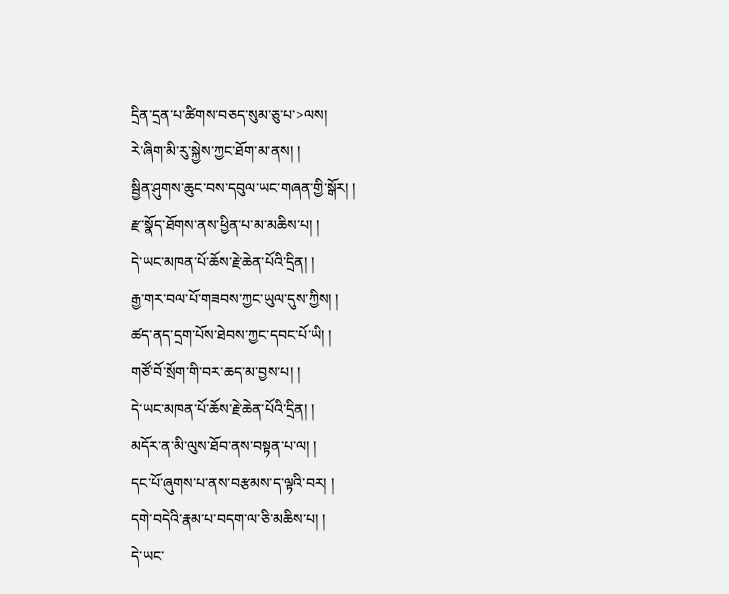དྲིན་དྲན་པ་ཚིགས་བཅད་སུམ་ཅུ་པ་>ལས།
རེ་ཞིག་མི་རུ་སྐྱེས་ཀྱང་ཐོག་མ་ནས། །
སྦྱིན་ཤུགས་ཆུང་བས་དབུལ་ཡང་གཞན་གྱི་སྒོར། །
རྫ་སྣོད་ཐོགས་ནས་ཕྱིན་པ་མ་མཆིས་པ། །
དེ་ཡང་མཁན་པོ་ཆོས་རྗེ་ཆེན་པོའི་དྲིན། །
རྒྱ་གར་བལ་པོ་གཟབས་ཀྱང་ཡུལ་དུས་ཀྱིས། །
ཚད་ནད་དྲག་པོས་ཐེབས་ཀྱང་དབང་པོ་ཡི། །
གཙོ་བོ་སྲོག་གི་བར་ཆད་མ་བྱས་པ། །
དེ་ཡང་མཁན་པོ་ཆོས་རྗེ་ཆེན་པོའི་དྲིན། །
མདོར་ན་མི་ལུས་ཐོབ་ནས་བསྟན་པ་ལ། །
དང་པོ་ཞུགས་པ་ནས་བརྩམས་ད་ལྟའི་བར། །
དགེ་བདེའི་རྣམ་པ་བདག་ལ་ཅི་མཆིས་པ། །
དེ་ཡང་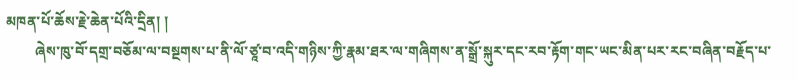མཁན་པོ་ཆོས་རྗེ་ཆེན་པོའི་དྲིན། །
        ཞེས་ཁུ་བོ་དགྲ་བཅོམ་ལ་བསྔགས་པ་ནི་ལོ་ཙཱ་བ་འདི་གཉིས་ཀྱི་རྣམ་ཐར་ལ་གཞིགས་ན་སྒྲོ་སྐུར་དང་རབ་རྟོག་གང་ཡང་མིན་པར་རང་བཞིན་བརྗོད་པ་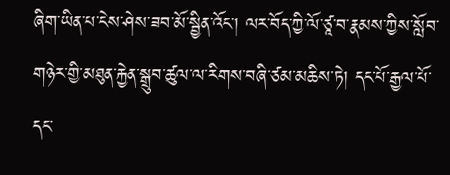ཞིག་ཡིན་པ་ངེས་ཤེས་ཟབ་མོ་སྦྱིན་འོང་། ལར་བོད་ཀྱི་ལོ་ཙཱ་བ་རྣམས་ཀྱིས་སློབ་གཉེར་གྱི་མཐུན་རྐྱེན་སྒྲུབ་ཚུལ་ལ་རིགས་བཞི་ཙམ་མཆིས་ཏེ། དང་པོ་རྒྱལ་པོ་དང་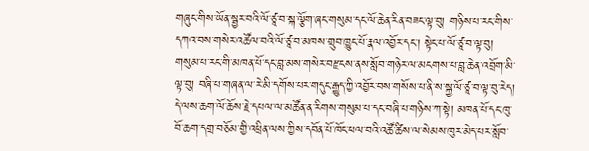གཞུང་གིས་ཡོན་སྦྱར་བའི་ལོ་ཙཱ་བ་སྐ་ལྕོག་ཞང་གསུམ་དང་ལོ་ཆེན་རིན་བཟང་ལྟ་བུ། གཉིས་པ་རང་གིས་དཀའ་བས་གསེར་འཚོལ་བའི་ལོ་ཙཱ་བ་མཁས་གྲུབ་ཁྱུང་པོ་རྣལ་འབྱོར་དང་། སྟེང་པ་ལོ་ཙཱ་བ་ལྟ་བུ། གསུམ་པ་རང་གི་མཁན་པོ་དང་བླ་མས་གསེར་བརྫངས་ནས་སློབ་གཉེར་ལ་མངགས་པ་བླ་ཆེན་འབྲོག་མི་ལྟ་བུ། བཞི་པ་གཞན་ལ་རེ་མི་དགོས་པར་གདུང་རྒྱུད་ཀྱི་འབྱོར་བས་གསོས་པ་ནི་ས་སྐྱ་ལོ་ཙཱ་བ་ལྟ་བུ་རེད། དེ་ལས་ཆག་ལོ་ཆོས་རྗེ་དཔལ་ལ་མཚོན་ན་རིགས་གསུམ་པ་དང་བཞི་པ་གཉིས་ཀ་སྟེ། མཁན་པོ་དང་ཁུ་བོ་ཆག་དགྲ་བཅོམ་གྱི་འཕྲིན་ལས་ཀྱིས་དབོན་པོ་ཁོང་ཕལ་བའི་འཚོ་ཚིས་ལ་སེམས་ཁུར་མེད་པར་སློབ་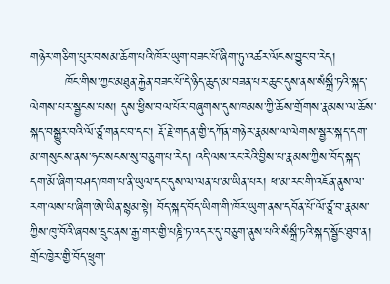གཉེར་གཅིག་པུར་བསམ་ཆོག་པའི་ཁོར་ཡུག་བཟང་པོ་ཞིག་ཏུ་འཚར་ལོངས་བྱུང་བ་རེད།
        ཁོང་གིས་ཀྱང་མཐུན་རྐྱེན་བཟང་པོ་དེ་ཉིད་ཆུད་མ་བཟན་པར་ཆུང་དུས་ནས་སཾསྐྲྀ་ཏའི་སྐད་ལེགས་པར་སྦྱངས་པས། དུས་ཕྱིས་བལ་པོར་བཞུགས་དུས་ཁམས་ཀྱི་ཆོས་གྲོགས་རྣམས་ལ་ཆོས་སྐད་བསྒྱུར་བའི་ལོ་ཙཱ་གནང་བ་དང་། རྡོ་རྗེ་གདན་གྱི་དཀོན་གཉེར་རྣམས་ལ་ལེགས་སྦྱར་སྐད་དག་མ་གསུངས་ནས་ཧང་སངས་སུ་བཅུག་པ་རེད། འདི་ལས་རང་རེའི་བྱིས་པ་རྣམས་ཀྱིས་བོད་སྐད་དག་མོ་ཞིག་བཤད་ཁག་པ་ནི་ཡུལ་དང་དུས་ལ་ལན་པ་མ་ཡིན་པར། ཕ་མ་རང་གི་འཇོན་ནུས་ལ་རག་ལས་པ་ཞིག་ཨེ་ཡིན་སྙམ་སྟེ། བོད་སྐད་བོད་ཡིག་གི་ཁོར་ཡུག་ནས་དབོན་པོ་ལོ་ཙཱ་བ་རྣམས་ཀྱིས་ཁུ་བོའི་ཞབས་དྲུང་ནས་རྒྱ་གར་གྱི་པཎྜི་ཏ་འདར་དུ་བཅུག་ནུས་པའི་སཾསྐྲྀ་ཏའི་སྐད་སྦྱོང་ཐུབ་ན། གྲོང་ཁྱེར་གྱི་བོད་ཕྲུག་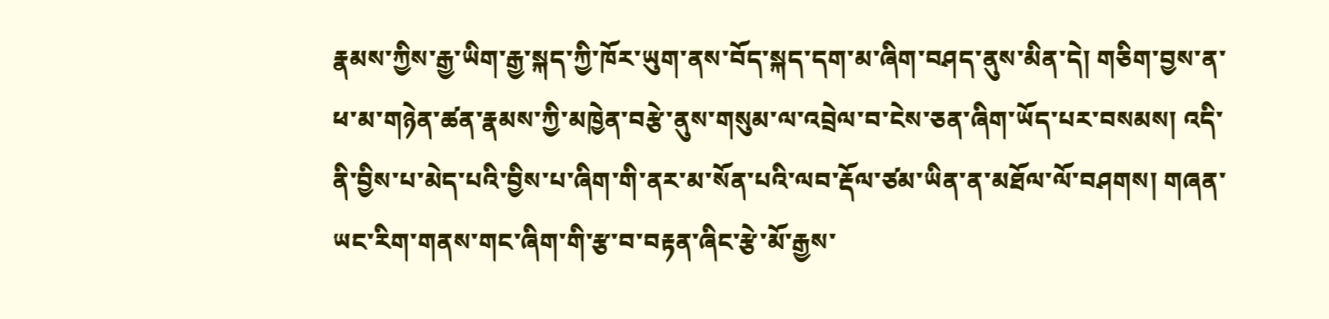རྣམས་ཀྱིས་རྒྱ་ཡིག་རྒྱ་སྐད་ཀྱི་ཁོར་ཡུག་ནས་བོད་སྐད་དག་མ་ཞིག་བཤད་ནུས་མིན་དེ། གཅིག་བྱས་ན་ཕ་མ་གཉེན་ཚན་རྣམས་ཀྱི་མཁྱེན་བརྩེ་ནུས་གསུམ་ལ་འབྲེལ་བ་ངེས་ཅན་ཞིག་ཡོད་པར་བསམས། འདི་ནི་བྱིས་པ་མེད་པའི་བྱིས་པ་ཞིག་གི་ནར་མ་སོན་པའི་ལབ་རྡོལ་ཙམ་ཡིན་ན་མཐོལ་ལོ་བཤགས། གཞན་ཡང་རིག་གནས་གང་ཞིག་གི་རྩ་བ་བརྟན་ཞིང་རྩེ་མོ་རྒྱས་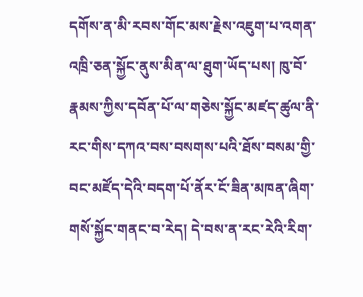དགོས་ན་མི་རབས་གོང་མས་རྗེས་འཇུག་པ་འགན་འཁྲི་ཅན་སྐྱོང་ནུས་མིན་ལ་ཐུག་ཡོད་པས། ཁུ་བོ་རྣམས་ཀྱིས་དབོན་པོ་ལ་གཅེས་སྐྱོང་མཛད་ཚུལ་ནི་རང་གིས་དཀའ་བས་བསགས་པའི་ཐོས་བསམ་གྱི་བང་མཛོད་དེའི་བདག་པོ་ནོར་ངོ་ཟིན་མཁན་ཞིག་གསོ་སྐྱོང་གནང་བ་རེད། དེ་བས་ན་རང་རེའི་རིག་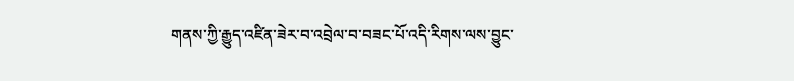གནས་ཀྱི་རྒྱུད་འཛིན་ཟེར་བ་འབྲེལ་བ་བཟང་པོ་འདི་རིགས་ལས་བྱུང་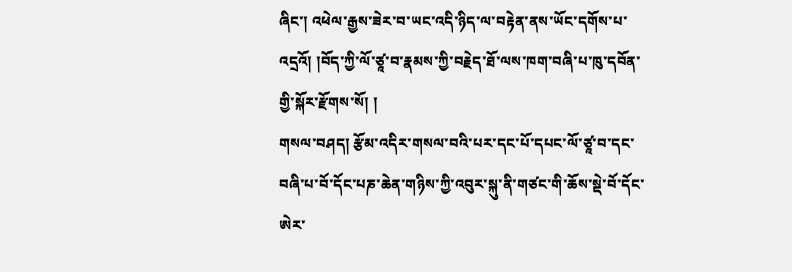ཞིང་། འཕེལ་རྒྱས་ཟེར་བ་ཡང་འདི་ཉིད་ལ་བརྟེན་ནས་ཡོང་དགོས་པ་འདྲའོ། །བོད་ཀྱི་ལོ་ཙཱ་བ་རྣམས་ཀྱི་བརྗེད་ཐོ་ལས་ཁག་བཞི་པ་ཁུ་དབོན་གྱི་སྐོར་རྫོགས་སོ། །
གསལ་བཤད། རྩོམ་འདིར་གསལ་བའི་པར་དང་པོ་དཔང་ལོ་ཙཱ་བ་དང་བཞི་པ་བོ་དོང་པཎ་ཆེན་གཉིས་ཀྱི་འབུར་སྐུ་ནི་གཙང་གི་ཆོས་སྡེ་བོ་དོང་ཨེར་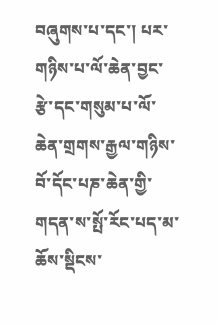བཞུགས་པ་དང་། པར་གཉིས་པ་ལོ་ཆེན་བྱང་རྩེ་དང་གསུམ་པ་ལོ་ཆེན་གྲགས་རྒྱལ་གཉིས་བོ་དོང་པཎ་ཆེན་གྱི་གདན་ས་སྤོ་རོང་པད་མ་ཆོས་སྡིངས་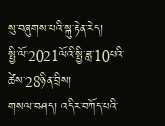སུ་བཞུགས་པའི་སྐུ་རྟེན་རེད།
སྤྱི་ལོ་2021ལོའི་སྤྱི་ཟླ་10པའི་ཚེས་28ཉིན་བྲིས།
གསལ་བཤད། འདིར་བཀོད་པའི་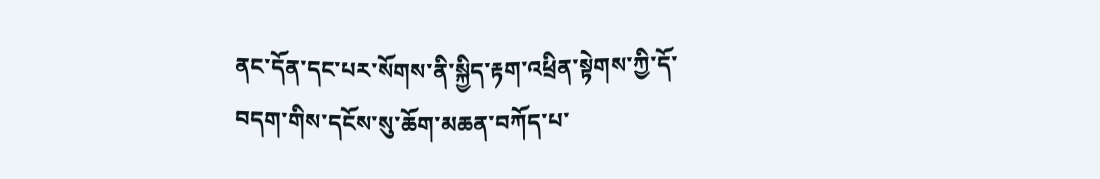ནང་དོན་དང་པར་སོགས་ནི་སྐྱིད་རྟག་འཕྲིན་སྟེགས་ཀྱི་དོ་བདག་གིས་དངོས་སུ་ཆོག་མཆན་བཀོད་པ་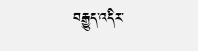བརྒྱུད་འདིར་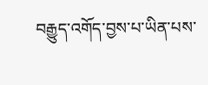བརྒྱུད་འགོད་བྱས་པ་ཡིན་པས་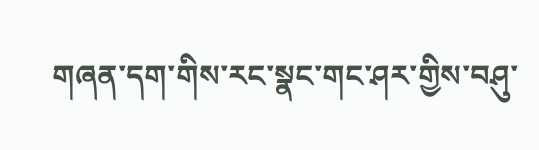གཞན་དག་གིས་རང་སྣང་གང་ཤར་གྱིས་བཤུ་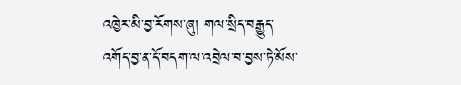འཁྱེར་མི་བྱ་རོགས་ཞུ། གལ་སྲིད་བརྒྱུད་འགོད་བྱ་ན་དོ་བདག་ལ་འབྲེལ་བ་བྱས་ཏེ་མོས་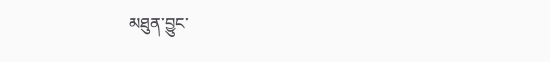མཐུན་བྱུང་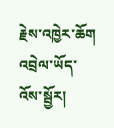རྗེས་འཁྱེར་ཆོག
འབྲེལ་ཡོད་འོས་སྦྱོར།